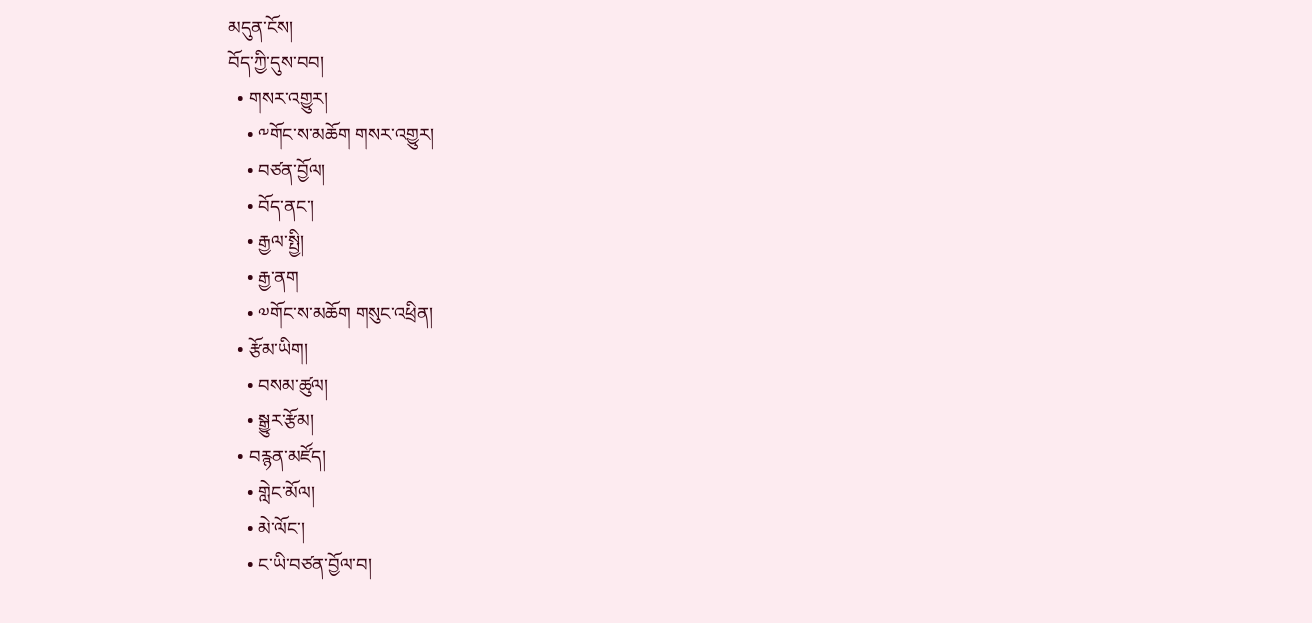མདུན་ངོས།
བོད་ཀྱི་དུས་བབ།
  • གསར་འགྱུར།
    • ༸གོང་ས་མཆོག གསར་འགྱུར།
    • བཙན་བྱོལ།
    • བོད་ནང་།
    • རྒྱལ་སྤྱི།
    • རྒྱ་ནག
    • ༧གོང་ས་མཆོག གསུང་འཕྲིན།
  • རྩོམ་ཡིག།
    • བསམ་ཚུལ།
    • སྒྱུར་རྩོམ།
  • བརྙན་མཛོད།
    • གླེང་མོལ།
    • མེ་ལོང་།
    • ང་ཡི་བཙན་བྱོལ་བ།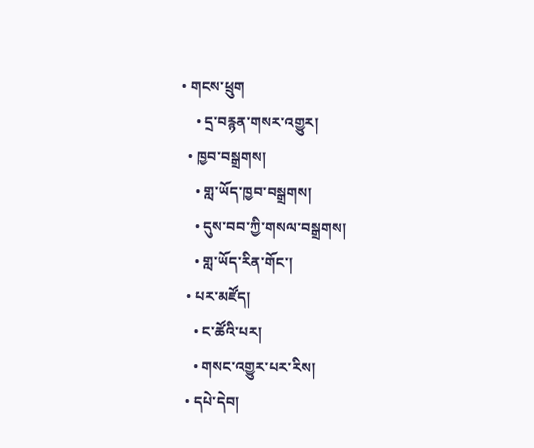• གངས་ཕྲུག
    • དྲ་བརྙན་གསར་འགྱུར།
  • ཁྱབ་བསྒྲགས།
    • གླ་ཡོད་ཁྱབ་བསྒྲགས།
    • དུས་བབ་ཀྱི་གསལ་བསྒྲགས།
    • གླ་ཡོད་རིན་གོང་།
  • པར་མཛོད།
    • ང་ཚོའི་པར།
    • གསང་འགྱུར་པར་རིས།
  • དཔེ་དེབ།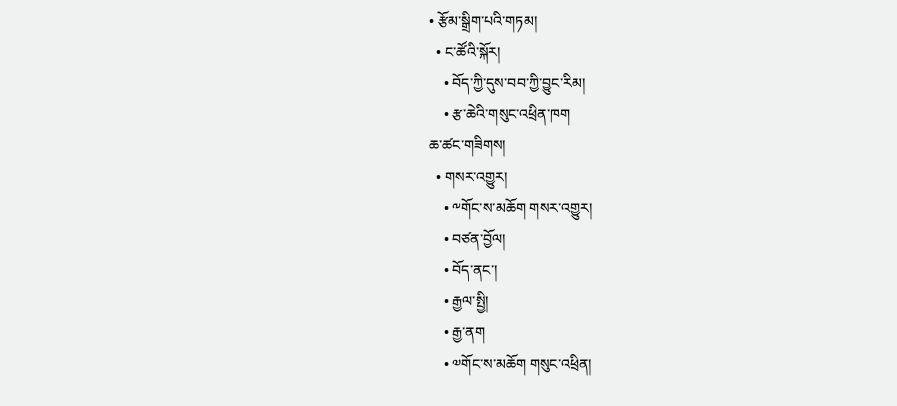• རྩོམ་སྒྲིག་པའི་གཏམ།
  • ང་ཚོའི་སྐོར།
    • བོད་ཀྱི་དུས་བབ་ཀྱི་བྱུང་རིམ།
    • རྩ་ཆེའི་གསུང་འཕྲིན་ཁག
ཆ་ཚང་གཟིགས།
  • གསར་འགྱུར།
    • ༸གོང་ས་མཆོག གསར་འགྱུར།
    • བཙན་བྱོལ།
    • བོད་ནང་།
    • རྒྱལ་སྤྱི།
    • རྒྱ་ནག
    • ༧གོང་ས་མཆོག གསུང་འཕྲིན།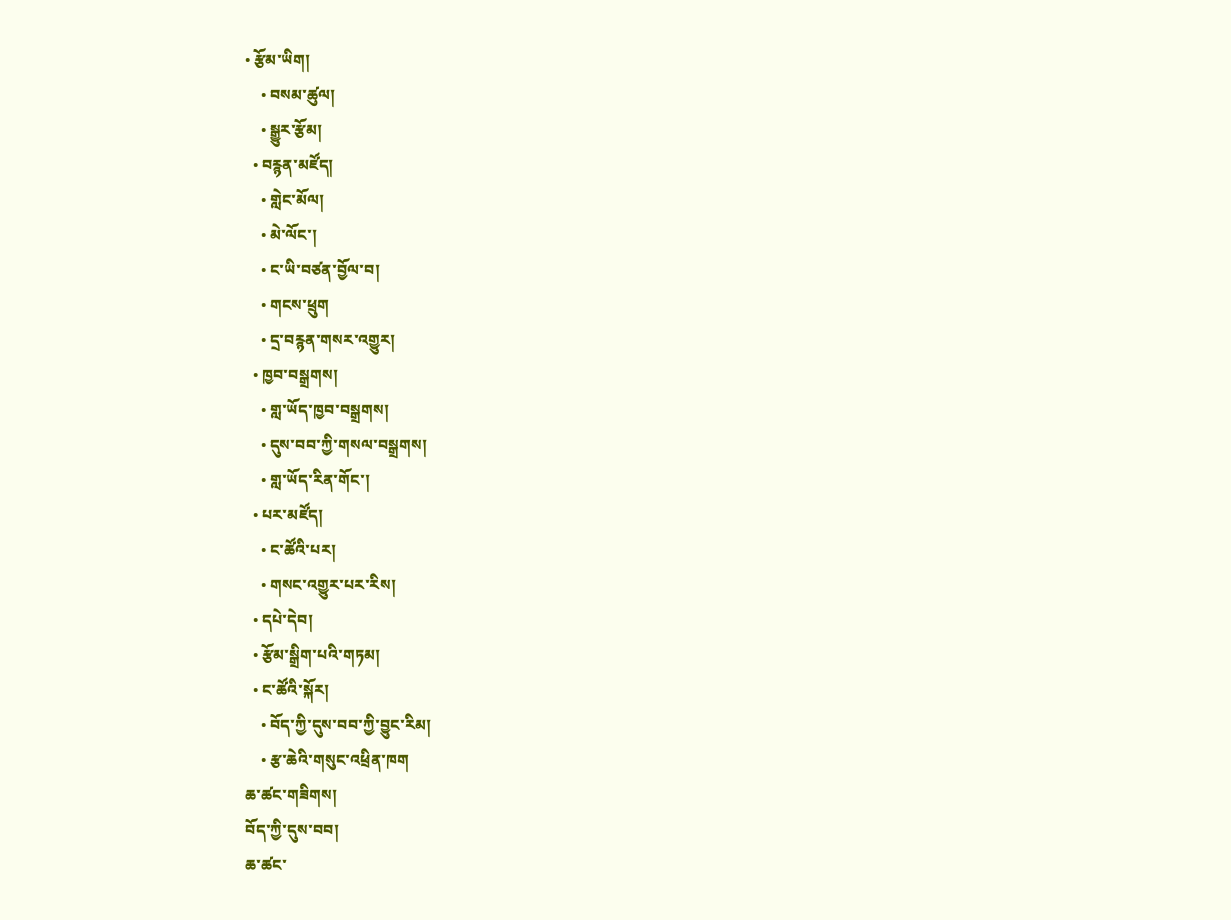• རྩོམ་ཡིག།
    • བསམ་ཚུལ།
    • སྒྱུར་རྩོམ།
  • བརྙན་མཛོད།
    • གླེང་མོལ།
    • མེ་ལོང་།
    • ང་ཡི་བཙན་བྱོལ་བ།
    • གངས་ཕྲུག
    • དྲ་བརྙན་གསར་འགྱུར།
  • ཁྱབ་བསྒྲགས།
    • གླ་ཡོད་ཁྱབ་བསྒྲགས།
    • དུས་བབ་ཀྱི་གསལ་བསྒྲགས།
    • གླ་ཡོད་རིན་གོང་།
  • པར་མཛོད།
    • ང་ཚོའི་པར།
    • གསང་འགྱུར་པར་རིས།
  • དཔེ་དེབ།
  • རྩོམ་སྒྲིག་པའི་གཏམ།
  • ང་ཚོའི་སྐོར།
    • བོད་ཀྱི་དུས་བབ་ཀྱི་བྱུང་རིམ།
    • རྩ་ཆེའི་གསུང་འཕྲིན་ཁག
ཆ་ཚང་གཟིགས།
བོད་ཀྱི་དུས་བབ།
ཆ་ཚང་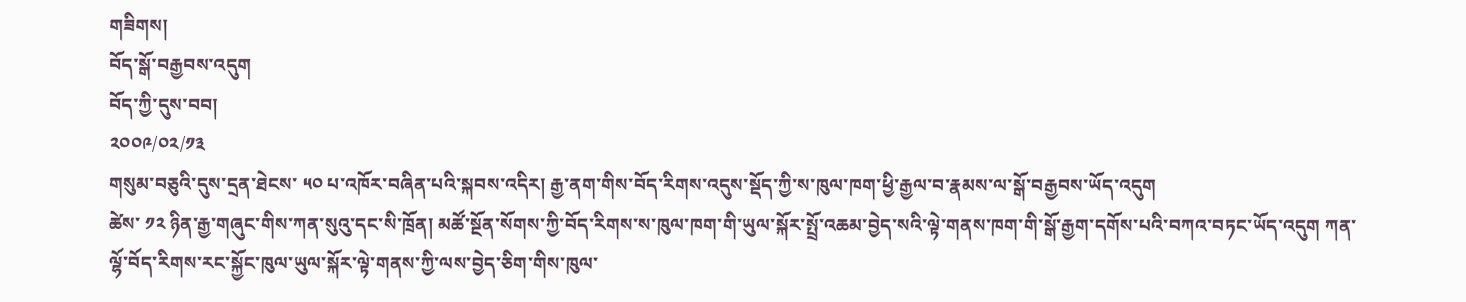གཟིགས།
བོད་སྒོ་བརྒྱབས་འདུག
བོད་ཀྱི་དུས་བབ།
༢༠༠༩/༠༢/༡༣
གསུམ་བཅུའི་དུས་དྲན་ཐེངས་ ༥༠ པ་འཁོར་བཞིན་པའི་སྐབས་འདིར། རྒྱ་ནག་གིས་བོད་རིགས་འདུས་སྡོད་ཀྱི་ས་ཁུལ་ཁག་ཕྱི་རྒྱལ་བ་རྣམས་ལ་སྒོ་བརྒྱབས་ཡོད་འདུག
ཚེས་ ༡༢ ཉིན་རྒྱ་གཞུང་གིས་ཀན་སུའུ་དང་སི་ཁྲོན། མཚོ་སྔོན་སོགས་ཀྱི་བོད་རིགས་ས་ཁུལ་ཁག་གི་ཡུལ་སྐོར་སྤྲོ་འཆམ་བྱེད་སའི་ལྟེ་གནས་ཁག་གི་སྒོ་རྒྱག་དགོས་པའི་བཀའ་བཏང་ཡོད་འདུག ཀན་ལྷོ་བོད་རིགས་རང་སྐྱོང་ཁུལ་ཡུལ་སྐོར་ལྟེ་གནས་ཀྱི་ལས་བྱེད་ཅིག་གིས་ཁུལ་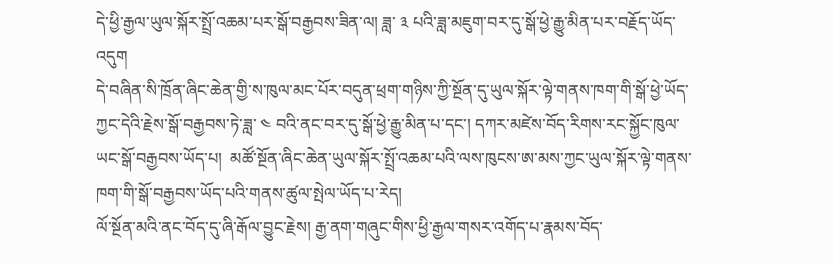དེ་ཕྱི་རྒྱལ་ཡུལ་སྐོར་སྤྲོ་འཆམ་པར་སྒོ་བརྒྱབས་ཟིན་ལ། ཟླ་ ༣ པའི་ཟླ་མཇུག་བར་དུ་སྒོ་ཕྱེ་རྒྱུ་མིན་པར་བརྗོད་ཡོད་འདུག
དེ་བཞིན་སི་ཁྲོན་ཞིང་ཆེན་གྱི་ས་ཁུལ་མང་པོར་བདུན་ཕྲག་གཉིས་ཀྱི་སྔོན་དུ་ཡུལ་སྐོར་ལྟེ་གནས་ཁག་གི་སྒོ་ཕྱེ་ཡོད་ཀྱང་དེའི་རྗེས་སྒོ་བརྒྱབས་ཏེ་ཟླ་ ༤ བའི་ནང་བར་དུ་སྒོ་ཕྱེ་རྒྱུ་མིན་པ་དང་། དཀར་མཛེས་བོད་རིགས་རང་སྐྱོང་ཁུལ་ཡང་སྒོ་བརྒྱབས་ཡོད་པ།  མཚོ་སྔོན་ཞིང་ཆེན་ཡུལ་སྐོར་སྤྲོ་འཆམ་པའི་ལས་ཁུངས་ཨ་མས་ཀྱང་ཡུལ་སྐོར་ལྟེ་གནས་ཁག་གི་སྒོ་བརྒྱབས་ཡོད་པའི་གནས་ཚུལ་སྤེལ་ཡོད་པ་རེད།
ལོ་སྔོན་མའི་ནང་བོད་དུ་ཞི་རྒོལ་བྱུང་རྗེས། རྒྱ་ནག་གཞུང་གིས་ཕྱི་རྒྱལ་གསར་འགོད་པ་རྣམས་བོད་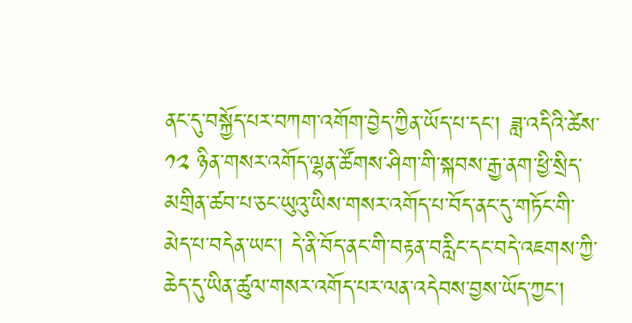ནང་དུ་བསྐྱོད་པར་བཀག་འགོག་བྱེད་ཀྱིན་ཡོད་པ་དང་། ཟླ་འདིའི་ཚེས་ ༡༢ ཉིན་གསར་འགོད་ལྷན་ཚོགས་ཤིག་གི་སྐབས་རྒྱ་ནག་ཕྱི་སྲིད་མགྲིན་ཚབ་པ་ཅང་ཡུའུ་ཡིས་གསར་འགོད་པ་བོད་ནང་དུ་གཏོང་གི་མེད་པ་བདེན་ཡང་། དེ་ནི་བོད་ནང་གི་བརྟན་བརླིང་དང་བདེ་འཇགས་ཀྱི་ཆེད་དུ་ཡིན་ཚུལ་གསར་འགོད་པར་ལན་འདེབས་བྱས་ཡོད་ཀྱང་།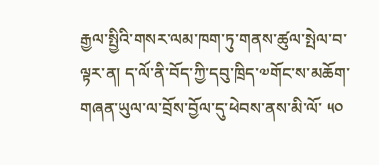རྒྱལ་སྤྱིའི་གསར་ལམ་ཁག་ཏུ་གནས་ཚུལ་སྤེལ་བ་ལྟར་ན། ད་ལོ་ནི་བོད་ཀྱི་དབུ་ཁྲིད་༧གོང་ས་མཆོག་གཞན་ཡུལ་ལ་བྲོས་བྱོལ་དུ་ཕེབས་ནས་མི་ལོ་ ༥༠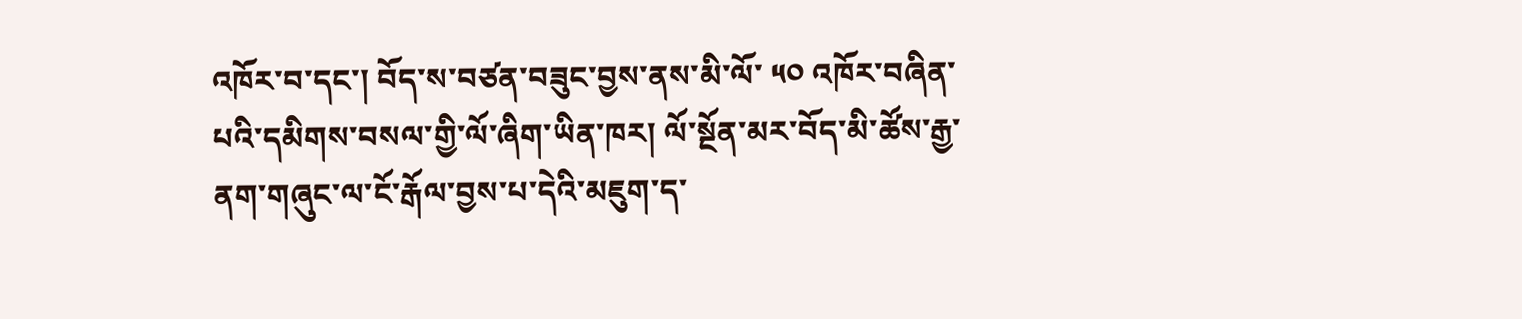འཁོར་བ་དང་། བོད་ས་བཙན་བཟུང་བྱས་ནས་མི་ལོ་ ༥༠ འཁོར་བཞིན་པའི་དམིགས་བསལ་གྱི་ལོ་ཞིག་ཡིན་ཁར། ལོ་སྔོན་མར་བོད་མི་ཚོས་རྒྱ་ནག་གཞུང་ལ་ངོ་རྒོལ་བྱས་པ་དེའི་མཇུག་ད་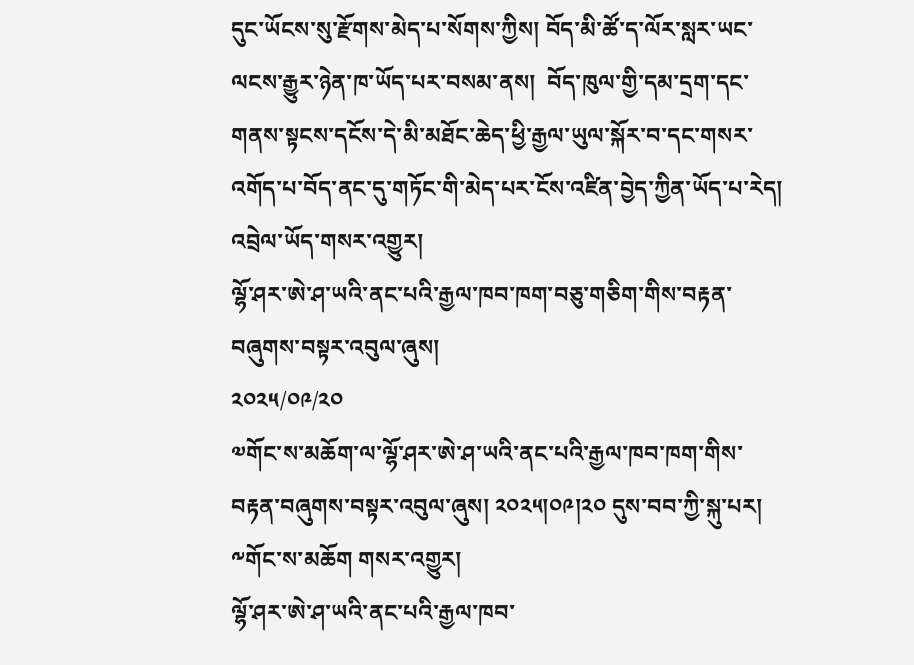དུང་ཡོངས་སུ་རྫོགས་མེད་པ་སོགས་ཀྱིས། བོད་མི་ཚོ་ད་ལོར་སླར་ཡང་ལངས་རྒྱུར་ཉེན་ཁ་ཡོད་པར་བསམ་ནས།  བོད་ཁུལ་གྱི་དམ་དྲག་དང་གནས་སྟངས་དངོས་དེ་མི་མཐོང་ཆེད་ཕྱི་རྒྱལ་ཡུལ་སྐོར་བ་དང་གསར་འགོད་པ་བོད་ནང་དུ་གཏོང་གི་མེད་པར་ངོས་འཛིན་བྱེད་ཀྱིན་ཡོད་པ་རེད།
འབྲེལ་ཡོད་གསར་འགྱུར།
ལྷོ་ཤར་ཨེ་ཤ་ཡའི་ནང་པའི་རྒྱལ་ཁབ་ཁག་བཅུ་གཅིག་གིས་བརྟན་བཞུགས་བསྟར་འབུལ་ཞུས།
༢༠༢༥/༠༩/༢༠
༧གོང་ས་མཆོག་ལ་ལྷོ་ཤར་ཨེ་ཤ་ཡའི་ནང་པའི་རྒྱལ་ཁབ་ཁག་གིས་བརྟན་བཞུགས་བསྟར་འབུལ་ཞུས། ༢༠༢༥།༠༩།༢༠ དུས་བབ་ཀྱི་སྐུ་པར།
༸གོང་ས་མཆོག གསར་འགྱུར།
ལྷོ་ཤར་ཨེ་ཤ་ཡའི་ནང་པའི་རྒྱལ་ཁབ་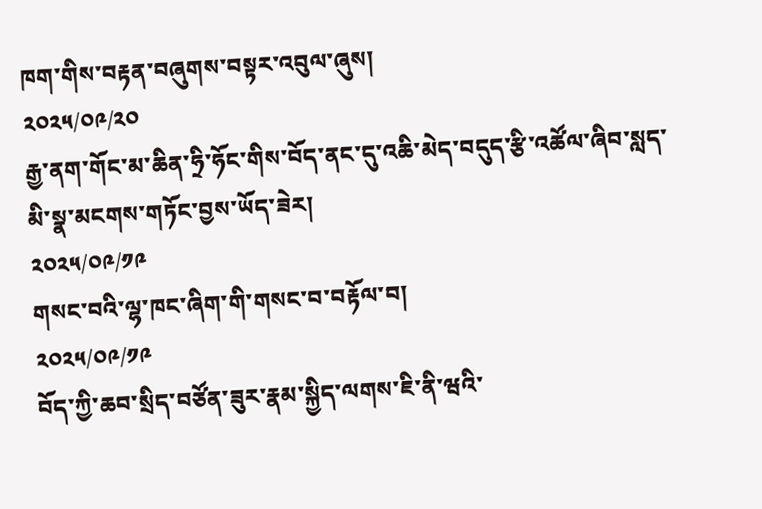ཁག་གིས་བརྟན་བཞུགས་བསྟར་འབུལ་ཞུས།
༢༠༢༥/༠༩/༢༠
རྒྱ་ནག་གོང་མ་ཆིན་ཧྲི་ཧོང་གིས་བོད་ནང་དུ་འཆི་མེད་བདུད་རྩི་འཚོལ་ཞིབ་སླད་མི་སྣ་མངགས་གཏོང་བྱས་ཡོད་ཟེར།
༢༠༢༥/༠༩/༡༩
གསང་བའི་ལྷ་ཁང་ཞིག་གི་གསང་བ་བརྟོལ་བ།
༢༠༢༥/༠༩/༡༩
བོད་ཀྱི་ཆབ་སྲིད་བཙོན་ཟུར་རྣམ་སྐྱིད་ལགས་ཇི་ནི་ཝའི་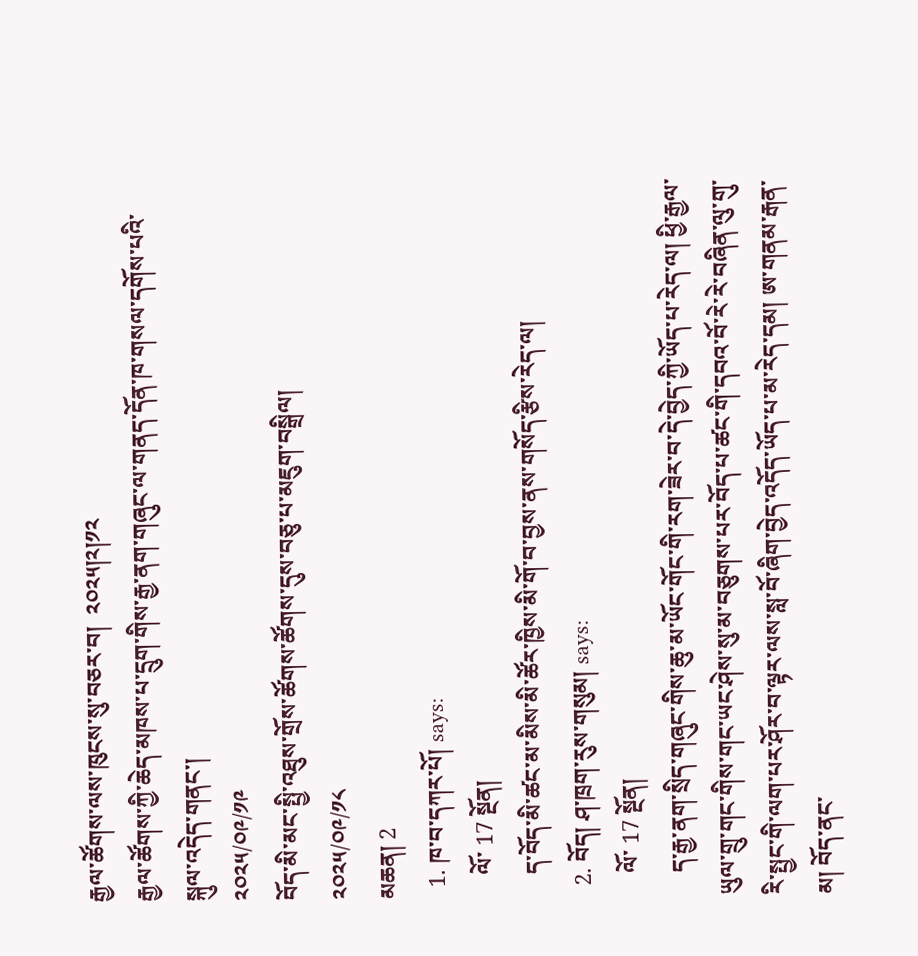རྒྱལ་ཚོགས་ལས་ཁུངས་སུ་བཅར་བ།  ༢༠༢༥།༢།༡༢
རྒྱལ་ཚོགས་ཀྱི་ཆེད་མཁས་པ་དྲུག་གིས་རྒྱ་ནག་གཞུང་ལ་གནད་དོན་ཁ་གསལ་དགོས་པའི་སྐུལ་འདེད་གནང་།
༢༠༢༥/༠༩/༡༩
བོད་མི་མང་སྤྱི་འཐུས་གྲོས་ཚོགས་ཚོགས་དུས་བཅུ་པ་མཇུག་བསྒྲིལ།
༢༠༢༥/༠༩/༡༨
མཆན། 2
  1. ཁ་བ་དཀར་པོ། says:
    ལོ་ 17 སྔོན།
    ད་བོད་མི་ཚང་མ་མིས་མི་ཚོར་ཁྱིས་མི་གོ་བ་བྱས་ནས་གསོད་རྩིས་རེད་ལ།
  2. བོད། ཤ་ཁྲག་རུས་གསུམ། says:
    ལོ་ 17 སྔོན།
    ད་རྒྱ་ནག་སྲིད་གཞུང་གིས་ཆུ་མ་ཡོང་གོང་གི་རག་ཟེར་བ་དེ་བྱེད་ཀྱི་ཡོད་པ་རེད་ལ། ཕྱི་རྒྱལ་ཡུལ་གྲུ་གང་གིས་གང་ཡང་ཤེས་སུ་མ་བཅུགས་པར་བོད་པ་ཚང་གི་དབའ་བོ་རེ་རེ་བཞིན་ལུ་གུ་རི་སྤྱང་གི་ལག་པར་ཤོར་བ་ལྟར་ལས་སླ་བོ་ཞིག་བྱེད་འདོད་ཡོད་པ་མ་རེད་དམ། ཨ་གནམ་རྒན་མ། བོད་ནང་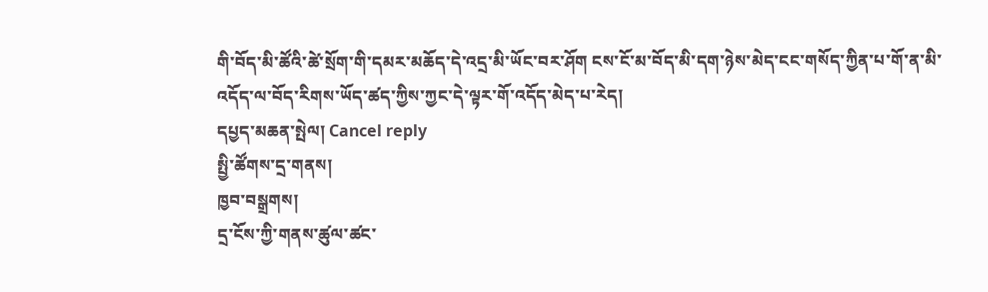གི་བོད་མི་ཚོའི་ཚེ་སྲོག་གི་དམར་མཆོད་དེ་འདྲ་མི་ཡོང་བར་ཤོག ངས་ངོ་མ་བོད་མི་དག་ཉེས་མེད་ངང་གསོད་ཀྱིན་པ་གོ་ན་མི་འདོད་ལ་བོད་རིགས་ཡོད་ཚད་ཀྱིས་ཀྱང་དེ་ལྟར་གོ་འདོད་མེད་པ་རེད།
དཔྱད་མཆན་སྤེལ། Cancel reply
སྤྱི་ཚོགས་དྲ་གནས།
ཁྱབ་བསྒྲགས།
དྲ་ངོས་ཀྱི་གནས་ཚུལ་ཚང་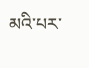མའི་པར་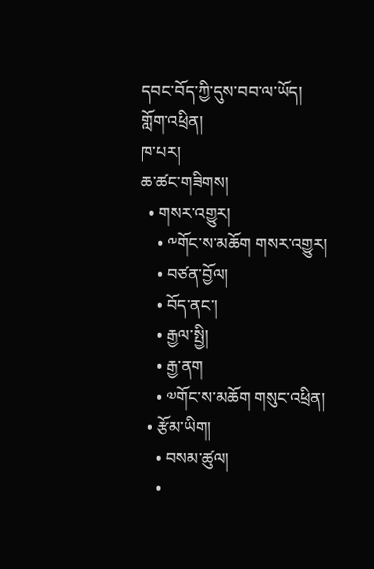དབང་བོད་ཀྱི་དུས་བབ་ལ་ཡོད།
གློག་འཕྲིན།
ཁ་པར།
ཆ་ཚང་གཟིགས།
  • གསར་འགྱུར།
    • ༸གོང་ས་མཆོག གསར་འགྱུར།
    • བཙན་བྱོལ།
    • བོད་ནང་།
    • རྒྱལ་སྤྱི།
    • རྒྱ་ནག
    • ༧གོང་ས་མཆོག གསུང་འཕྲིན།
  • རྩོམ་ཡིག།
    • བསམ་ཚུལ།
    •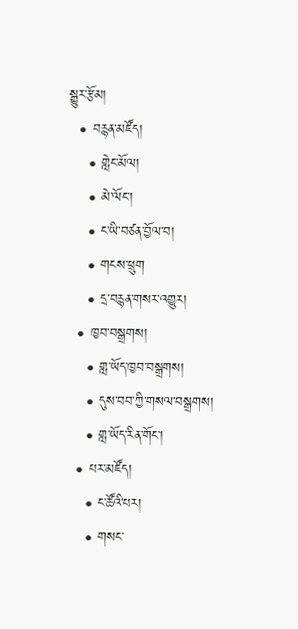སྒྱུར་རྩོམ།
  • བརྙན་མཛོད།
    • གླེང་མོལ།
    • མེ་ལོང་།
    • ང་ཡི་བཙན་བྱོལ་བ།
    • གངས་ཕྲུག
    • དྲ་བརྙན་གསར་འགྱུར།
  • ཁྱབ་བསྒྲགས།
    • གླ་ཡོད་ཁྱབ་བསྒྲགས།
    • དུས་བབ་ཀྱི་གསལ་བསྒྲགས།
    • གླ་ཡོད་རིན་གོང་།
  • པར་མཛོད།
    • ང་ཚོའི་པར།
    • གསང་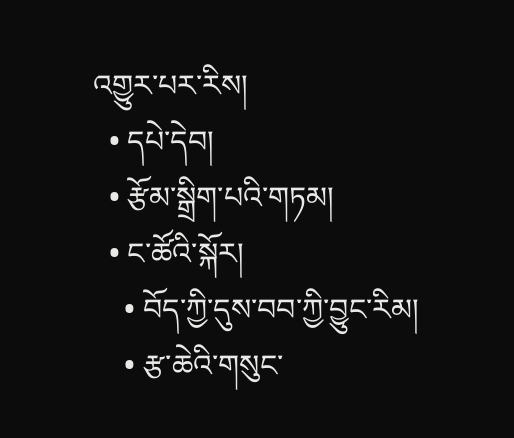འགྱུར་པར་རིས།
  • དཔེ་དེབ།
  • རྩོམ་སྒྲིག་པའི་གཏམ།
  • ང་ཚོའི་སྐོར།
    • བོད་ཀྱི་དུས་བབ་ཀྱི་བྱུང་རིམ།
    • རྩ་ཆེའི་གསུང་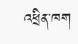འཕྲིན་ཁག